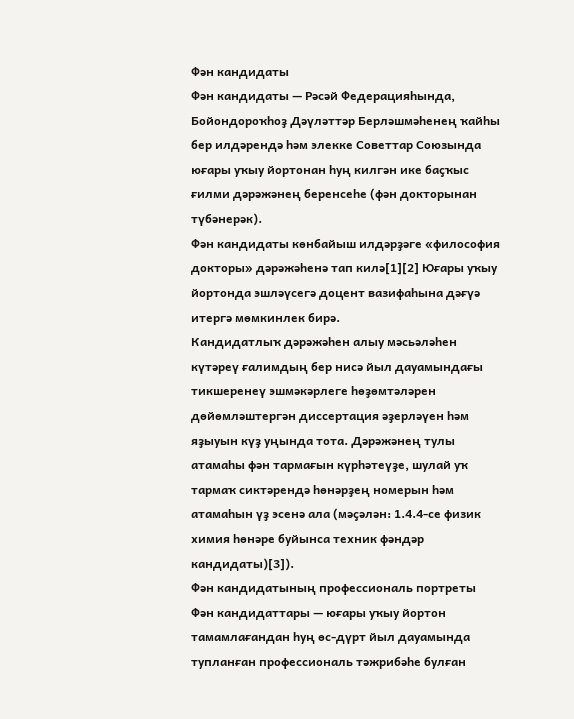Фән кандидаты
Фән кандидаты — Рәсәй Федерацияһында, Бойондороҡһоҙ Дәүләттәр Берләшмәһенең ҡайһы бер илдәрендә һәм элекке Советтар Союзында юғары уҡыу йортонан һуң килгән ике баҫҡыс ғилми дәрәжәнең беренсеһе (фән докторынан түбәнерәк).
Фән кандидаты көнбайыш илдәрҙәге «философия докторы» дәрәжәһенә тап килә[1][2] Юғары уҡыу йортонда эшләүсегә доцент вазифаһына дәғүә итергә мөмкинлек бирә.
Кандидатлыҡ дәрәжәһен алыу мәсьәләһен күтәреү ғалимдың бер нисә йыл дауамындағы тикшеренеү эшмәкәрлеге һөҙөмтәләрен дөйөмләштергән диссертация әҙерләүен һәм яҙыуын күҙ уңында тота. Дәрәжәнең тулы атамаһы фән тармағын күрһәтеүҙе, шулай уҡ тармаҡ сиктәрендә һөнәрҙең номерын һәм атамаһын үҙ эсенә ала (мәҫәлән: 1.4.4-се физик химия һөнәре буйынса техник фәндәр кандидаты)[3]).
Фән кандидатының профессиональ портреты
Фән кандидаттары — юғары уҡыу йортон тамамлағандан һуң өс-дүрт йыл дауамында тупланған профессиональ тәжрибәһе булған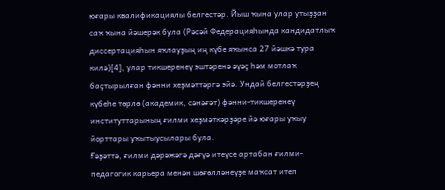юғары квалификациялы белгестәр. Йыш ҡына улар утыҙҙан саҡ ҡына йәшерәк була (Рәсәй Федерацияһында кандидатлыҡ диссертацияһын яҡлауҙың иң күбе яҡынса 27 йәшкә тура килә)[4], улар тикшеренеү эштәренә әүәҫ һәм мотлаҡ баҫтырылған фәнни хеҙмәттәргә эйә. Ундай белгестәрҙең күбеһе төрлө (академик, сәнәғәт) фәнни-тикшеренеү институттарының ғилми хеҙмәткәрҙәре йә юғары уҡыу йорттары уҡытыусылары була.
Ғәҙәттә, ғилми дәрәжәгә дәғүә итеүсе артабан ғилми-педагогик карьера менән шөғөлләнеүҙе маҡсат итеп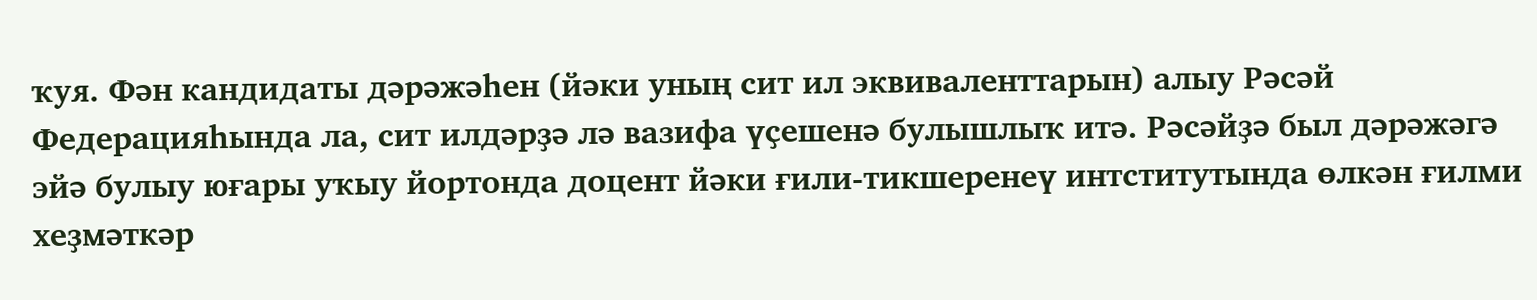ҡуя. Фән кандидаты дәрәжәһен (йәки уның сит ил эквиваленттарын) алыу Рәсәй Федерацияһында ла, сит илдәрҙә лә вазифа үҫешенә булышлыҡ итә. Рәсәйҙә был дәрәжәгә эйә булыу юғары уҡыу йортонда доцент йәки ғили-тикшеренеү интститутында өлкән ғилми хеҙмәткәр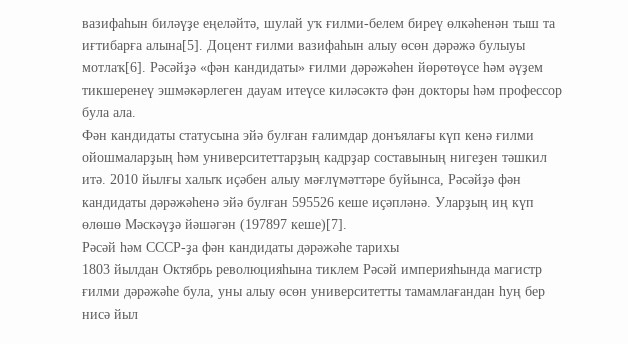вазифаһын биләүҙе еңеләйтә, шулай уҡ ғилми-белем биреү өлкәһенән тыш та иғтибарға алына[5]. Доцент ғилми вазифаһын алыу өсөн дәрәжә булыуы мотлаҡ[6]. Рәсәйҙә «фән кандидаты» ғилми дәрәжәһен йөрөтөүсе һәм әүҙем тикшеренеү эшмәкәрлеген дауам итеүсе киләсәктә фән докторы һәм профессор була ала.
Фән кандидаты статусына эйә булған ғалимдар донъялағы күп кенә ғилми ойошмаларҙың һәм университеттарҙың кадрҙар составының нигеҙен тәшкил итә. 2010 йылғы халыҡ иҫәбен алыу мәғлүмәттәре буйынса, Рәсәйҙә фән кандидаты дәрәжәһенә эйә булған 595526 кеше иҫәпләнә. Уларҙың иң күп өлөшө Мәскәүҙә йәшәгән (197897 кеше)[7].
Рәсәй һәм СССР-ҙа фән кандидаты дәрәжәһе тарихы
1803 йылдан Октябрь революцияһына тиклем Рәсәй империяһында магистр ғилми дәрәжәһе була, уны алыу өсөн университетты тамамлағандан һуң бер нисә йыл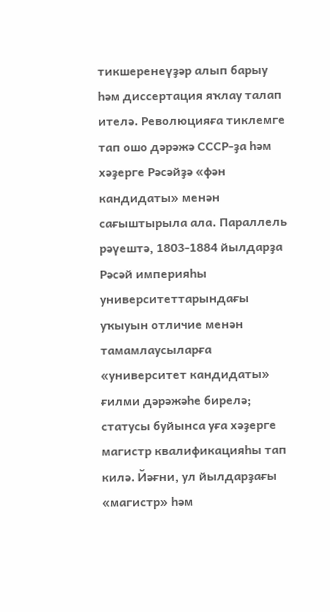тикшеренеүҙәр алып барыу һәм диссертация яҡлау талап ителә. Революцияға тиклемге тап ошо дәрәжә СССР-ҙа һәм хәҙерге Рәсәйҙә «фән кандидаты» менән сағыштырыла ала. Параллель рәүештә, 1803-1884 йылдарҙа Рәсәй империяһы университеттарындағы уҡыуын отличие менән тамамлаусыларға «университет кандидаты» ғилми дәрәжәһе бирелә; статусы буйынса уға хәҙерге магистр квалификацияһы тап килә. Йәғни, ул йылдарҙағы «магистр» һәм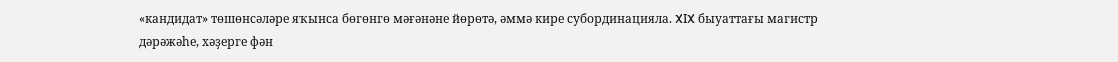«кандидат» төшөнсәләре яҡынса бөгөнгө мәғәнәне йөрөтә, әммә кире субординацияла. XIX быуаттағы магистр дәрәжәһе, хәҙерге фән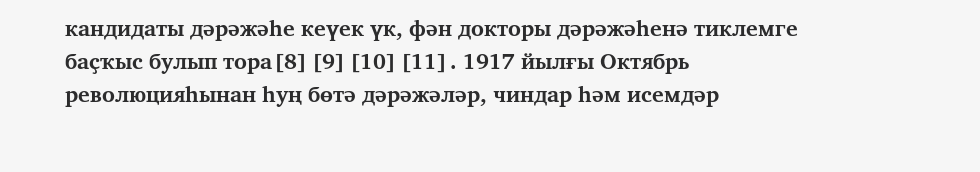кандидаты дәрәжәһе кеүек үк, фән докторы дәрәжәһенә тиклемге баҫҡыс булып тора[8][9][10][11]. 1917 йылғы Октябрь революцияһынан һуң бөтә дәрәжәләр, чиндар һәм исемдәр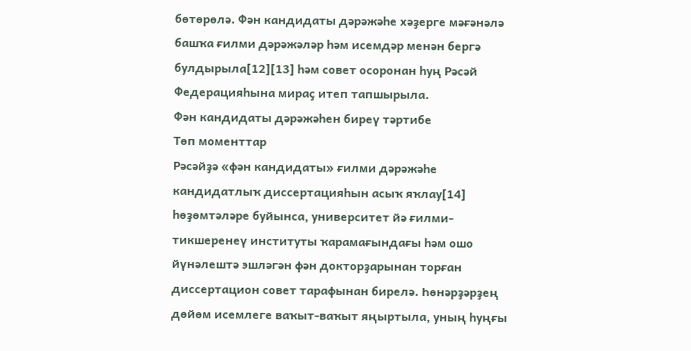бөтөрөлә. Фән кандидаты дәрәжәһе хәҙерге мәғәнәлә башҡа ғилми дәрәжәләр һәм исемдәр менән бергә булдырыла[12][13] һәм совет осоронан һуң Рәсәй Федерацияһына мираҫ итеп тапшырыла.
Фән кандидаты дәрәжәһен биреү тәртибе
Төп моменттар
Рәсәйҙә «фән кандидаты» ғилми дәрәжәһе кандидатлыҡ диссертацияһын асыҡ яҡлау[14] һөҙөмтәләре буйынса, университет йә ғилми-тикшеренеү институты ҡарамағындағы һәм ошо йүнәлештә эшләгән фән докторҙарынан торған диссертацион совет тарафынан бирелә. Һөнәрҙәрҙең дөйөм исемлеге ваҡыт-ваҡыт яңыртыла, уның һуңғы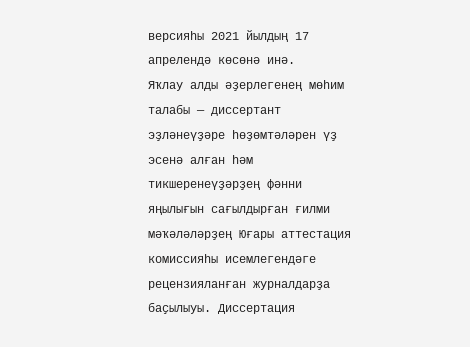версияһы 2021 йылдың 17 апрелендә көсөнә инә.
Яҡлау алды әҙерлегенең мөһим талабы — диссертант эҙләнеүҙәре һөҙөмтәләрен үҙ эсенә алған һәм тикшеренеүҙәрҙең фәнни яңылығын сағылдырған ғилми мәҡәләләрҙең Юғары аттестация комиссияһы исемлегендәге рецензияланған журналдарҙа баҫылыуы. Диссертация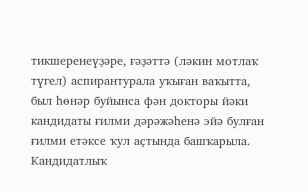тикшеренеүҙәре, ғәҙәттә (ләкин мотлаҡ түгел) аспирантурала уҡыған ваҡытта, был һөнәр буйынса фән докторы йәки кандидаты ғилми дәрәжәһенә эйә булған ғилми етәксе ҡул аҫтында башҡарыла.
Кандидатлыҡ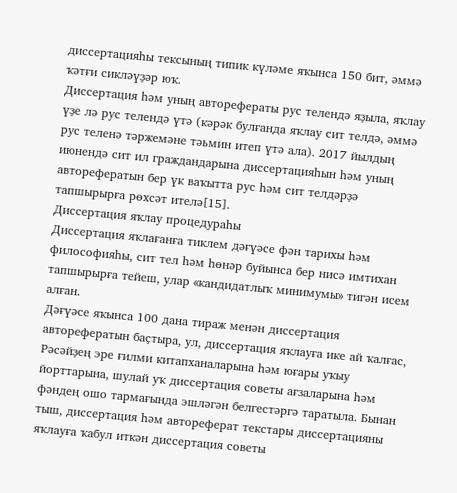диссертацияһы тексының типик күләме яҡынса 150 бит, әммә ҡәтғи сикләүҙәр юҡ.
Диссертация һәм уның авторефераты рус телендә яҙыла, яҡлау үҙе лә рус телендә үтә (кәрәк булғанда яҡлау сит телдә, әммә рус теленә тәржемәне тәьмин итеп үтә ала). 2017 йылдың июнендә сит ил граждандарына диссертацияһын һәм уның авторефератын бер үк ваҡытта рус һәм сит телдәрҙә тапшырырға рөхсәт ителә[15].
Диссертация яҡлау процедураһы
Диссертация яҡлағанға тиклем дәғүәсе фән тарихы һәм философияһы, сит тел һәм һөнәр буйынса бер нисә имтихан тапшырырға тейеш, улар «кандидатлыҡ минимумы» тигән исем алған.
Дәғүәсе яҡынса 100 дана тираж менән диссертация авторефератын баҫтыра, ул, диссертация яҡлауға ике ай ҡалғас, Рәсәйҙең эре ғилми китапханаларына һәм юғары уҡыу йорттарына, шулай уҡ диссертация советы ағзаларына һәм фәндең ошо тармағында эшләгән белгестәргә таратыла. Бынан тыш, диссертация һәм автореферат текстары диссертацияны яҡлауға ҡабул иткән диссертация советы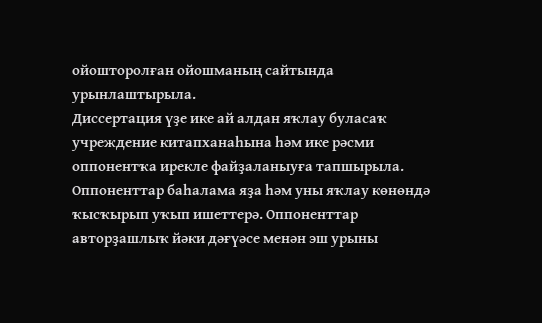ойошторолған ойошманың сайтында урынлаштырыла.
Диссертация үҙе ике ай алдан яҡлау буласаҡ учреждение китапханаһына һәм ике рәсми оппонентҡа ирекле файҙаланыуға тапшырыла. Оппоненттар баһалама яҙа һәм уны яҡлау көнөндә ҡысҡырып уҡып ишеттерә. Оппоненттар авторҙашлыҡ йәки дәғүәсе менән эш урыны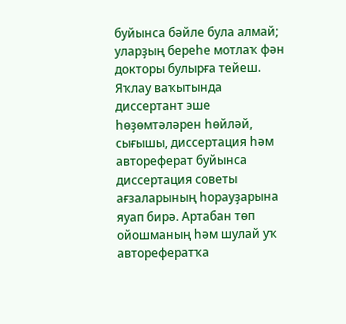буйынса бәйле була алмай; уларҙың береһе мотлаҡ фән докторы булырға тейеш.
Яҡлау ваҡытында диссертант эше һөҙөмтәләрен һөйләй, сығышы, диссертация һәм автореферат буйынса диссертация советы ағзаларының һорауҙарына яуап бирә. Артабан төп ойошманың һәм шулай уҡ авторефератҡа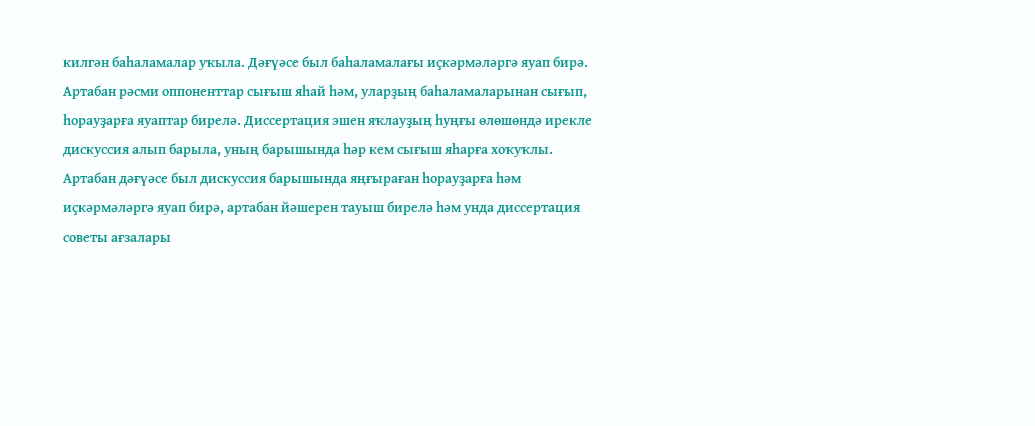килгән баһаламалар уҡыла. Дәғүәсе был баһаламалағы иҫкәрмәләргә яуап бирә. Артабан рәсми оппоненттар сығыш яһай һәм, уларҙың баһаламаларынан сығып, һорауҙарға яуаптар бирелә. Диссертация эшен яҡлауҙың һуңғы өлөшөндә ирекле дискуссия алып барыла, уның барышында һәр кем сығыш яһарға хоҡуҡлы. Артабан дәғүәсе был дискуссия барышында яңғыраған һорауҙарға һәм иҫкәрмәләргә яуап бирә, артабан йәшерен тауыш бирелә һәм унда диссертация советы ағзалары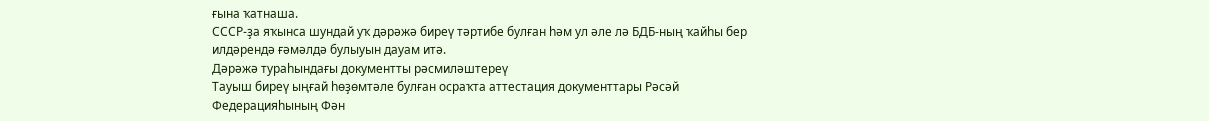ғына ҡатнаша.
СССР-ҙа яҡынса шундай уҡ дәрәжә биреү тәртибе булған һәм ул әле лә БДБ-ның ҡайһы бер илдәрендә ғәмәлдә булыуын дауам итә.
Дәрәжә тураһындағы документты рәсмиләштереү
Тауыш биреү ыңғай һөҙөмтәле булған осраҡта аттестация документтары Рәсәй Федерацияһының Фән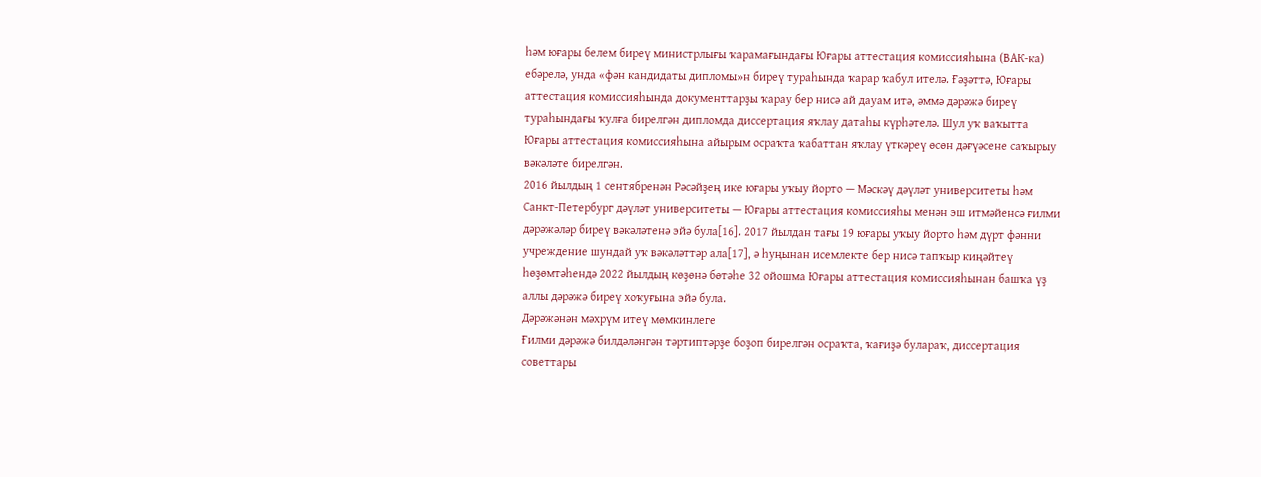һәм юғары белем биреү министрлығы ҡарамағындағы Юғары аттестация комиссияһына (ВАК-ка) ебәрелә, унда «фән кандидаты дипломы»н биреү тураһында ҡарар ҡабул ителә. Ғәҙәттә, Юғары аттестация комиссияһында документтарҙы ҡарау бер нисә ай дауам итә, әммә дәрәжә биреү тураһындағы ҡулға бирелгән дипломда диссертация яҡлау датаһы күрһәтелә. Шул уҡ ваҡытта Юғары аттестация комиссияһына айырым осраҡта ҡабаттан яҡлау үткәреү өсөн дәғүәсене саҡырыу вәкәләте бирелгән.
2016 йылдың 1 сентябренән Рәсәйҙең ике юғары уҡыу йорто — Мәскәү дәүләт университеты һәм Санкт-Петербург дәүләт университеты — Юғары аттестация комиссияһы менән эш итмәйенсә ғилми дәрәжәләр биреү вәкәләтенә эйә була[16]. 2017 йылдан тағы 19 юғары уҡыу йорто һәм дүрт фәнни учреждение шундай уҡ вәкәләттәр ала[17], ә һуңынан исемлекте бер нисә тапҡыр киңәйтеү һөҙөмтәһендә 2022 йылдың көҙөнә бөтәһе 32 ойошма Юғары аттестация комиссияһынан башҡа үҙ аллы дәрәжә биреү хоҡуғына эйә була.
Дәрәжәнән мәхрүм итеү мөмкинлеге
Ғилми дәрәжә билдәләнгән тәртиптәрҙе боҙоп бирелгән осраҡта, ҡағиҙә булараҡ, диссертация советтары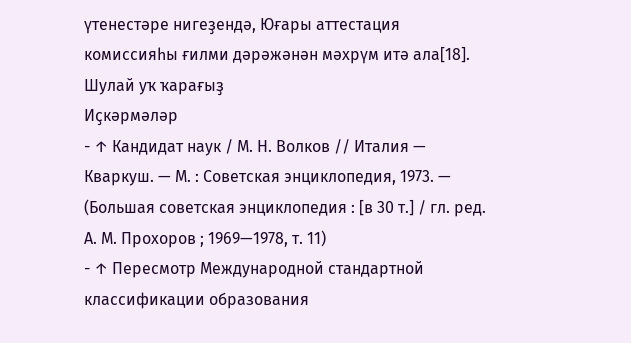үтенестәре нигеҙендә, Юғары аттестация комиссияһы ғилми дәрәжәнән мәхрүм итә ала[18].
Шулай уҡ ҡарағыҙ
Иҫкәрмәләр
- ↑ Кандидат наук / М. Н. Волков // Италия — Кваркуш. — М. : Советская энциклопедия, 1973. — (Большая советская энциклопедия : [в 30 т.] / гл. ред. А. М. Прохоров ; 1969—1978, т. 11)
- ↑ Пересмотр Международной стандартной классификации образования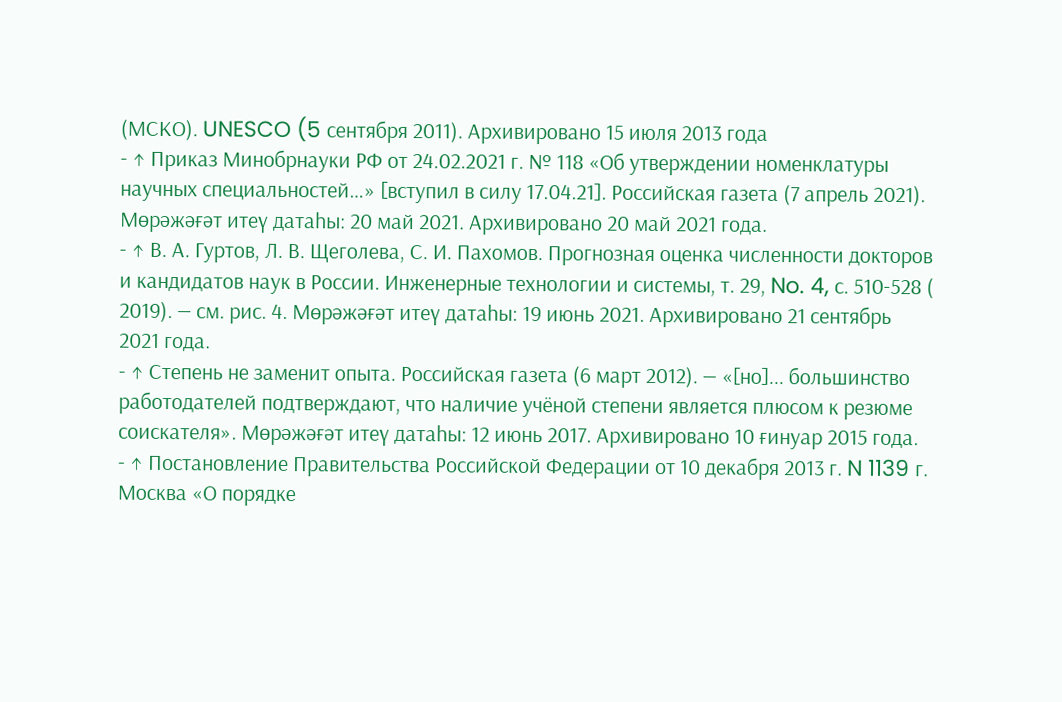(МСКО). UNESCO (5 сентября 2011). Архивировано 15 июля 2013 года
- ↑ Приказ Минобрнауки РФ от 24.02.2021 г. № 118 «Об утверждении номенклатуры научных специальностей…» [вступил в силу 17.04.21]. Российская газета (7 апрель 2021). Мөрәжәғәт итеү датаһы: 20 май 2021. Архивировано 20 май 2021 года.
- ↑ В. А. Гуртов, Л. В. Щеголева, С. И. Пахомов. Прогнозная оценка численности докторов и кандидатов наук в России. Инженерные технологии и системы, т. 29, No. 4, с. 510-528 ( 2019). — см. рис. 4. Мөрәжәғәт итеү датаһы: 19 июнь 2021. Архивировано 21 сентябрь 2021 года.
- ↑ Степень не заменит опыта. Российская газета (6 март 2012). — «[но]... большинство работодателей подтверждают, что наличие учёной степени является плюсом к резюме соискателя». Мөрәжәғәт итеү датаһы: 12 июнь 2017. Архивировано 10 ғинуар 2015 года.
- ↑ Постановление Правительства Российской Федерации от 10 декабря 2013 г. N 1139 г. Москва «О порядке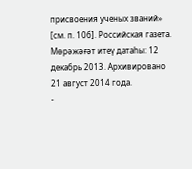присвоения ученых званий» [см. п. 10б]. Российская газета. Мөрәжәғәт итеү датаһы: 12 декабрь 2013. Архивировано 21 август 2014 года.
-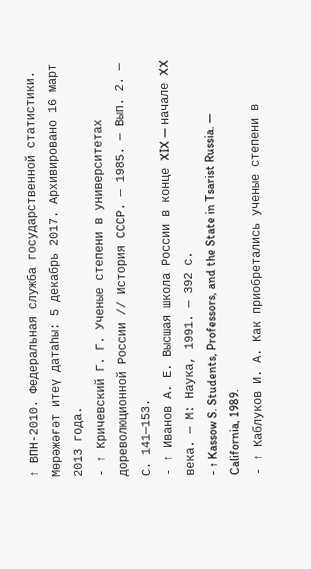↑ ВПН-2010. Федеральная служба государственной статистики. Мөрәжәғәт итеү датаһы: 5 декабрь 2017. Архивировано 16 март 2013 года.
- ↑ Кричевский Г. Г. Ученые степени в университетах дореволюционной России // История СССР. — 1985. — Вып. 2. — С. 141—153.
- ↑ Иванов А. Е. Высшая школа России в конце XIX — начале XX века. — М: Наука, 1991. — 392 с.
- ↑ Kassow S. Students, Professors, and the State in Tsarist Russia. — California, 1989.
- ↑ Каблуков И. А. Как приобретались ученые степени в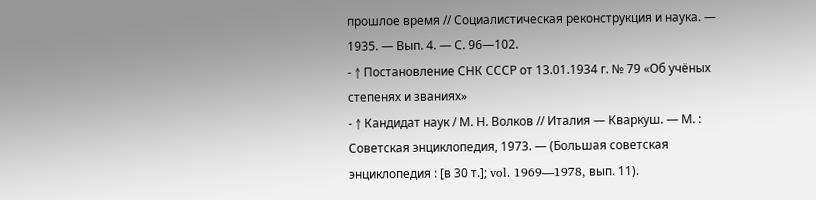прошлое время // Социалистическая реконструкция и наука. — 1935. — Вып. 4. — С. 96—102.
- ↑ Постановление СНК СССР от 13.01.1934 г. № 79 «Об учёных степенях и званиях»
- ↑ Кандидат наук / М. Н. Волков // Италия — Кваркуш. — М. : Советская энциклопедия, 1973. — (Большая советская энциклопедия : [в 30 т.]; vol. 1969—1978, вып. 11).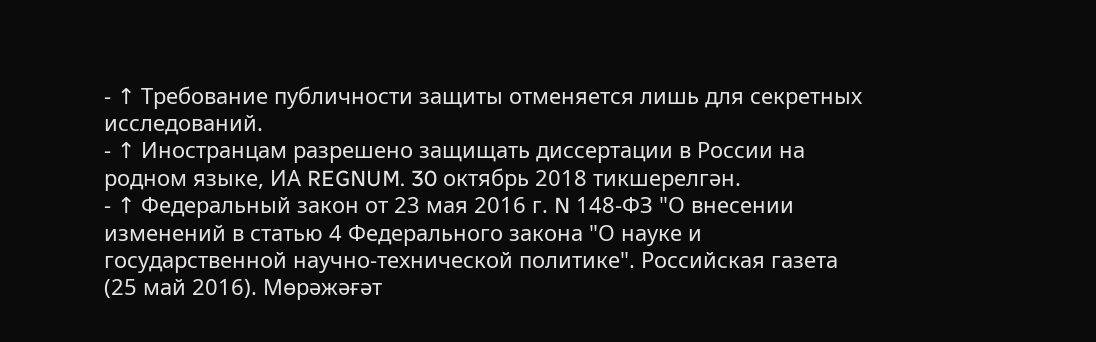- ↑ Требование публичности защиты отменяется лишь для секретных исследований.
- ↑ Иностранцам разрешено защищать диссертации в России на родном языке, ИА REGNUM. 30 октябрь 2018 тикшерелгән.
- ↑ Федеральный закон от 23 мая 2016 г. N 148-ФЗ "О внесении изменений в статью 4 Федерального закона "О науке и государственной научно-технической политике". Российская газета (25 май 2016). Мөрәжәғәт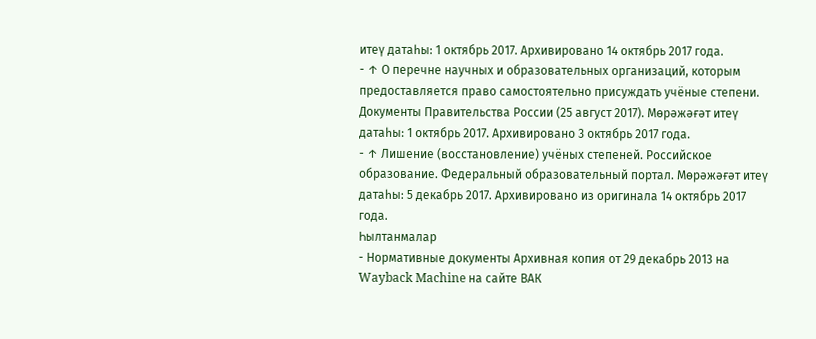итеү датаһы: 1 октябрь 2017. Архивировано 14 октябрь 2017 года.
- ↑ О перечне научных и образовательных организаций, которым предоставляется право самостоятельно присуждать учёные степени. Документы Правительства России (25 август 2017). Мөрәжәғәт итеү датаһы: 1 октябрь 2017. Архивировано 3 октябрь 2017 года.
- ↑ Лишение (восстановление) учёных степеней. Российское образование. Федеральный образовательный портал. Мөрәжәғәт итеү датаһы: 5 декабрь 2017. Архивировано из оригинала 14 октябрь 2017 года.
Һылтанмалар
- Нормативные документы Архивная копия от 29 декабрь 2013 на Wayback Machine на сайте ВАК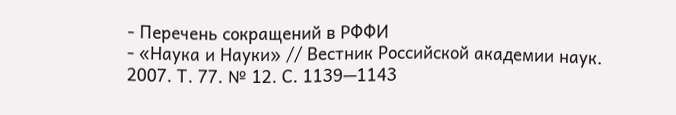- Перечень сокращений в РФФИ
- «Наука и Науки» // Вестник Российской академии наук. 2007. Т. 77. № 12. С. 1139—1143